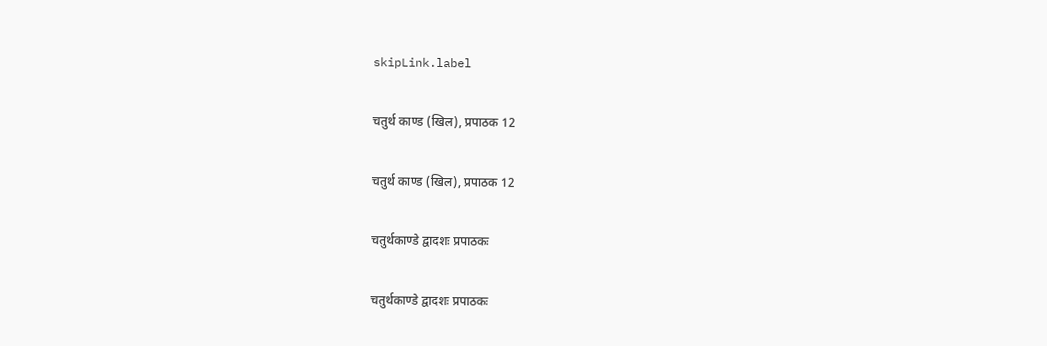skipLink.label

चतुर्थ काण्ड (खिल), प्रपाठक 12

चतुर्थ काण्ड (खिल), प्रपाठक 12

चतुर्थकाण्डे द्वादशः प्रपाठकः

चतुर्थकाण्डे द्वादशः प्रपाठकः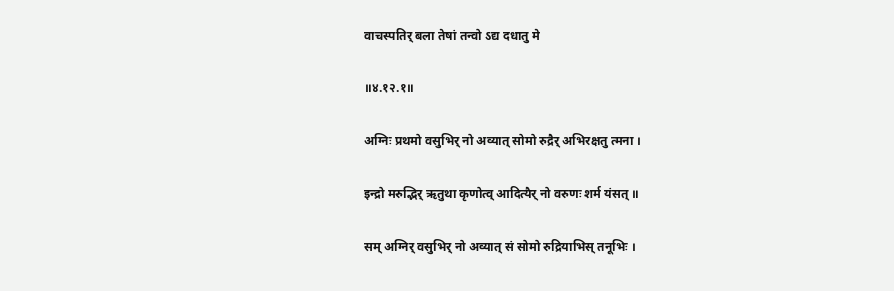वाचस्पतिर् बला तेषां तन्वो ऽद्य दधातु मे

॥४.१२.१॥

अग्निः प्रथमो वसुभिर् नो अव्यात् सोमो रुद्रैर् अभिरक्षतु त्मना ।

इन्द्रो मरुद्भिर् ऋतुथा कृणोत्व् आदित्यैर् नो वरुणः शर्म यंसत् ॥

सम् अग्निर् वसुभिर् नो अव्यात् सं सोमो रुद्रियाभिस् तनूभिः ।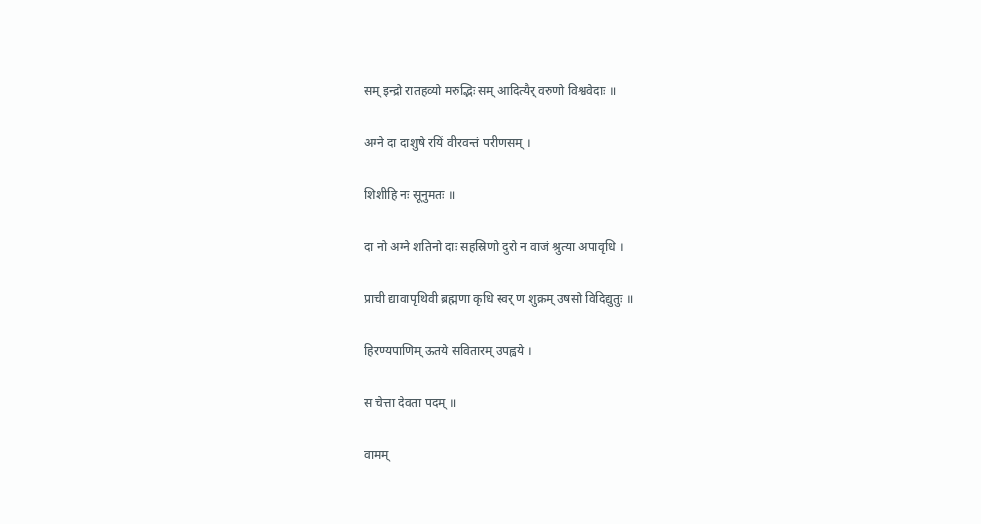सम् इन्द्रो रातहव्यो मरुद्भिः सम् आदित्यैर् वरुणो विश्ववेदाः ॥

अग्ने दा दाशुषे रयिं वीरवन्तं परीणसम् ।

शिशीहि नः सूनुमतः ॥

दा नो अग्ने शतिनो दाः सहस्रिणो दुरो न वाजं श्रुत्या अपावृधि ।

प्राची द्यावापृथिवी ब्रह्मणा कृधि स्वर् ण शुक्रम् उषसो विदिद्युतुः ॥

हिरण्यपाणिम् ऊतये सवितारम् उपह्वये ।

स चेत्ता देवता पदम् ॥

वामम्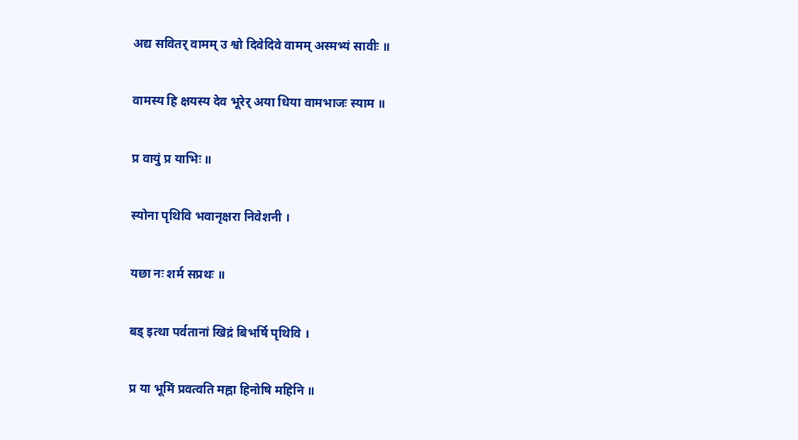अद्य सवितर् वामम् उ श्वो दिवेदिवे वामम् अस्मभ्यं सावीः ॥

वामस्य हि क्षयस्य देव भूरेर् अया धिया वामभाजः स्याम ॥

प्र वायुं प्र याभिः ॥

स्योना पृथिवि भवानृक्षरा निवेशनी ।

यछा नः शर्म सप्रथः ॥

बड् इत्था पर्वतानां खिद्रं बिभर्षि पृथिवि ।

प्र या भूमिं प्रवत्वति मह्ना हिनोषि महिनि ॥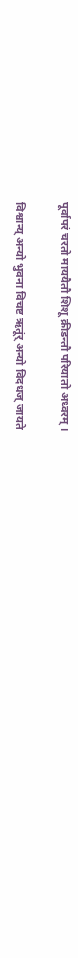पूर्वापरं चरतो माययैतौ शिशू क्रीडन्तौ परियातो अध्वरम् ।

विश्वान्य् अन्यो भुवना विचष्ट ऋतूंर् अन्यो विदधज् जायते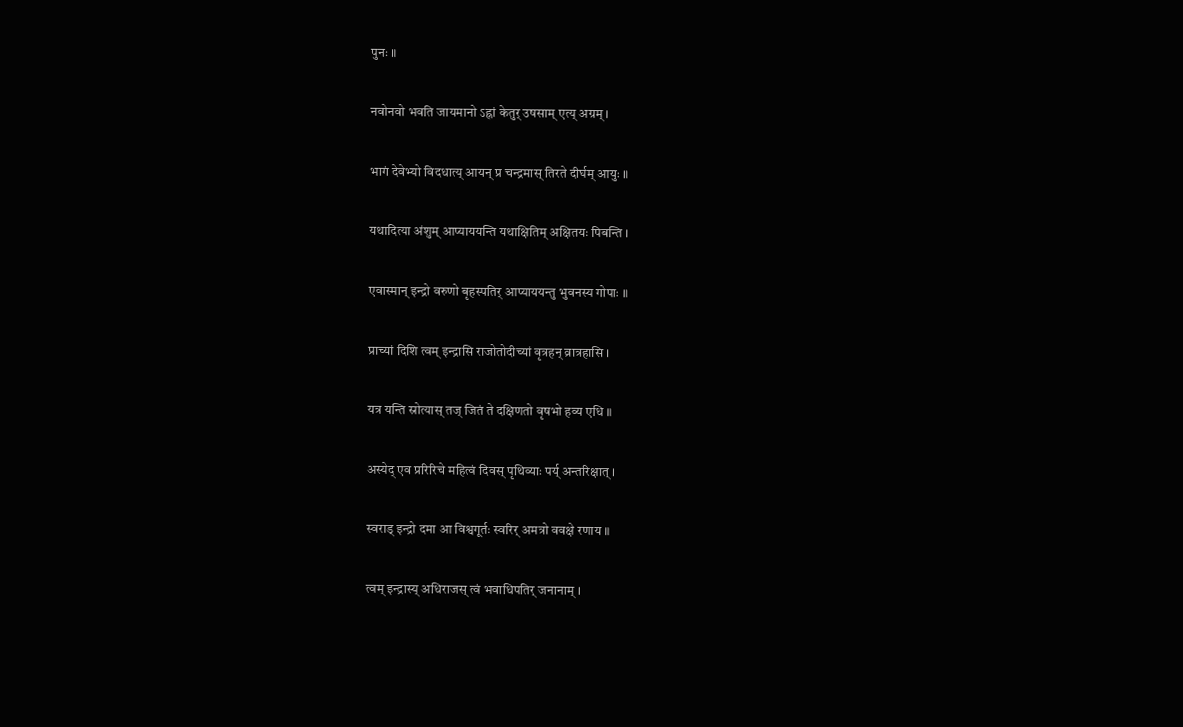पुनः ॥

नवोनवो भवति जायमानो ऽह्नां केतुर् उषसाम् एत्य् अग्रम् ।

भागं देवेभ्यो विदधात्य् आयन् प्र चन्द्रमास् तिरते दीर्घम् आयुः ॥

यथादित्या अंशुम् आप्याययन्ति यथाक्षितिम् अक्षितयः पिबन्ति ।

एवास्मान् इन्द्रो वरुणो बृहस्पतिर् आप्याययन्तु भुवनस्य गोपाः ॥

प्राच्यां दिशि त्वम् इन्द्रासि राजोतोदीच्यां वृत्रहन् व्रात्रहासि ।

यत्र यन्ति स्रोत्यास् तज् जितं ते दक्षिणतो वृषभो हव्य एधि ॥

अस्येद् एव प्ररिरिचे महित्वं दिवस् पृथिव्याः पर्य् अन्तरिक्षात् ।

स्वराड् इन्द्रो दमा आ विश्वगूर्तः स्वरिर् अमत्रो ववक्षे रणाय ॥

त्वम् इन्द्रास्य् अधिराजस् त्वं भवाधिपतिर् जनानाम् ।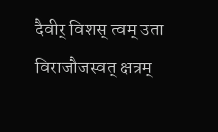दैवीर् विशस् त्वम् उता विराजौजस्वत् क्षत्रम्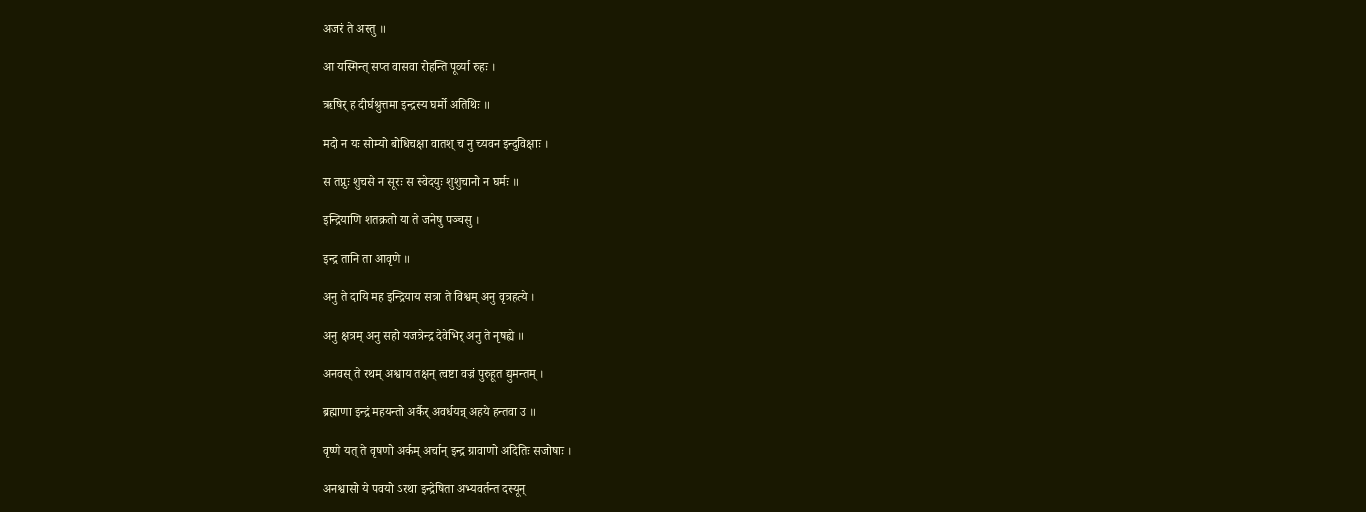अजरं ते अस्तु ॥

आ यस्मिन्त् सप्त वासवा रोहन्ति पूर्व्या रुहः ।

ऋषिर् ह दीर्घश्रुत्तमा इन्द्रस्य घर्मो अतिथिः ॥

मदो न यः सोम्यो बोधिचक्षा वातश् च नु च्यवन इन्दुविक्षाः ।

स तप्नुः शुचसे न सूरः स स्वेदयुः शुशुचानो न घर्मः ॥

इन्द्रियाणि शतक्रतो या ते जनेषु पञ्चसु ।

इन्द्र तानि ता आवृणे ॥

अनु ते दायि मह इन्द्रियाय सत्रा ते विश्वम् अनु वृत्रहत्ये ।

अनु क्षत्रम् अनु सहो यजत्रेन्द्र देवेभिर् अनु ते नृषह्ये ॥

अनवस् ते रथम् अश्वाय तक्षन् त्वष्टा वज्रं पुरुहूत द्युमन्तम् ।

ब्रह्माणा इन्द्रं महयन्तो अर्कैर् अवर्धयन्न् अहये हन्तवा उ ॥

वृष्णे यत् ते वृषणो अर्कम् अर्चान् इन्द्र ग्रावाणो अदितिः सजोषाः ।

अनश्वासो ये पवयो ऽरथा इन्द्रेषिता अभ्यवर्तन्त दस्यून्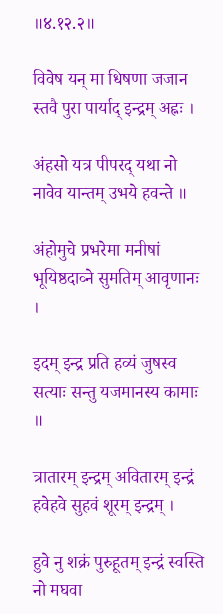॥४.१२.२॥

विवेष यन् मा धिषणा जजान स्तवै पुरा पार्याद् इन्द्रम् अह्नः ।

अंहसो यत्र पीपरद् यथा नो नावेव यान्तम् उभये हवन्ते ॥

अंहोमुचे प्रभरेमा मनीषां भूयिष्ठदाव्ने सुमतिम् आवृणानः ।

इदम् इन्द्र प्रति हव्यं जुषस्व सत्याः सन्तु यजमानस्य कामाः ॥

त्रातारम् इन्द्रम् अवितारम् इन्द्रं हवेहवे सुहवं शूरम् इन्द्रम् ।

हुवे नु शक्रं पुरुहूतम् इन्द्रं स्वस्ति नो मघवा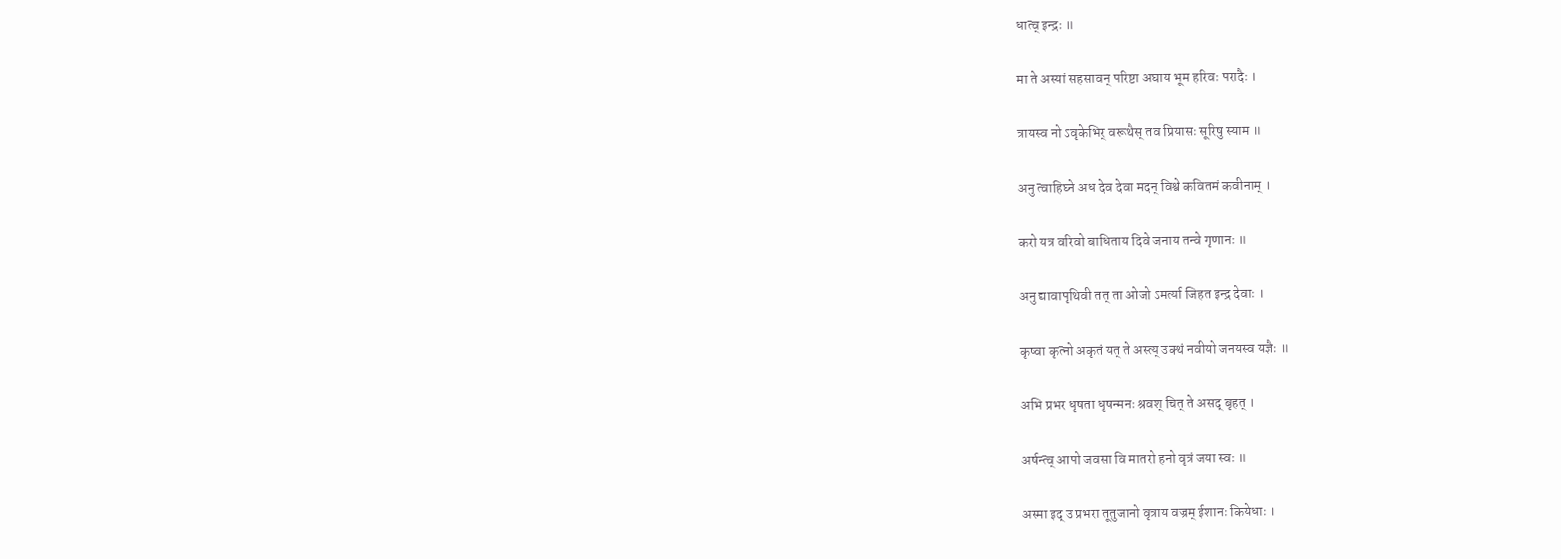धात्व् इन्द्रः ॥

मा ते अस्यां सहसावन् परिष्टा अघाय भूम हरिवः परादैः ।

त्रायस्व नो ऽवृकेभिर् वरूथैस् तव प्रियासः सूरिषु स्याम ॥

अनु त्वाहिघ्ने अध देव देवा मदन् विश्वे कवितमं कवीनाम् ।

करो यत्र वरिवो बाधिताय दिवे जनाय तन्वे गृणानः ॥

अनु द्यावापृथिवी तत् ता ओजो ऽमर्त्या जिहत इन्द्र देवाः ।

कृष्वा कृत्नो अकृतं यत् ते अस्त्य् उक्थं नवीयो जनयस्व यज्ञैः ॥

अभि प्रभर धृषता धृषन्मनः श्रवश् चित् ते असद् बृहत् ।

अर्षन्त्व् आपो जवसा वि मातरो हनो वृत्रं जया स्वः ॥

अस्मा इद् उ प्रभरा तूतुजानो वृत्राय वज्रम् ईशानः कियेधाः ।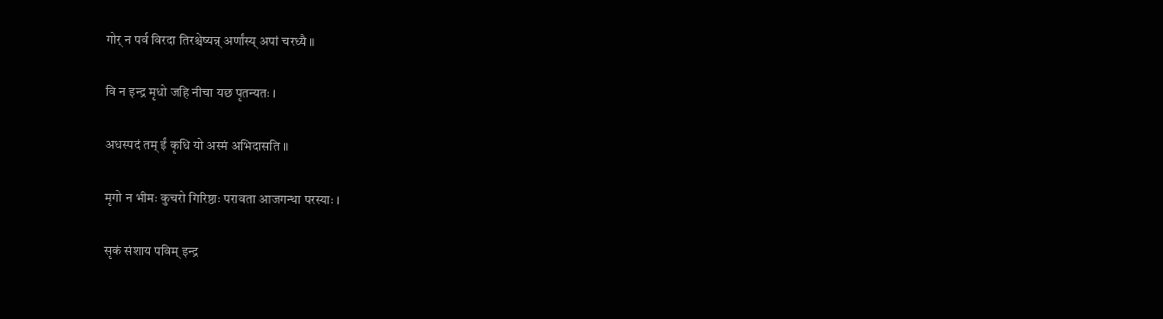गोर् न पर्व विरदा तिरश्चेष्यन्न् अर्णांस्य् अपां चरध्यै ॥

वि न इन्द्र मृधो जहि नीचा यछ पृतन्यतः ।

अधस्पदं तम् ईं कृधि यो अस्मं अभिदासति ॥

मृगो न भीमः कुचरो गिरिष्ठाः परावता आजगन्था परस्याः ।

सृकं संशाय पविम् इन्द्र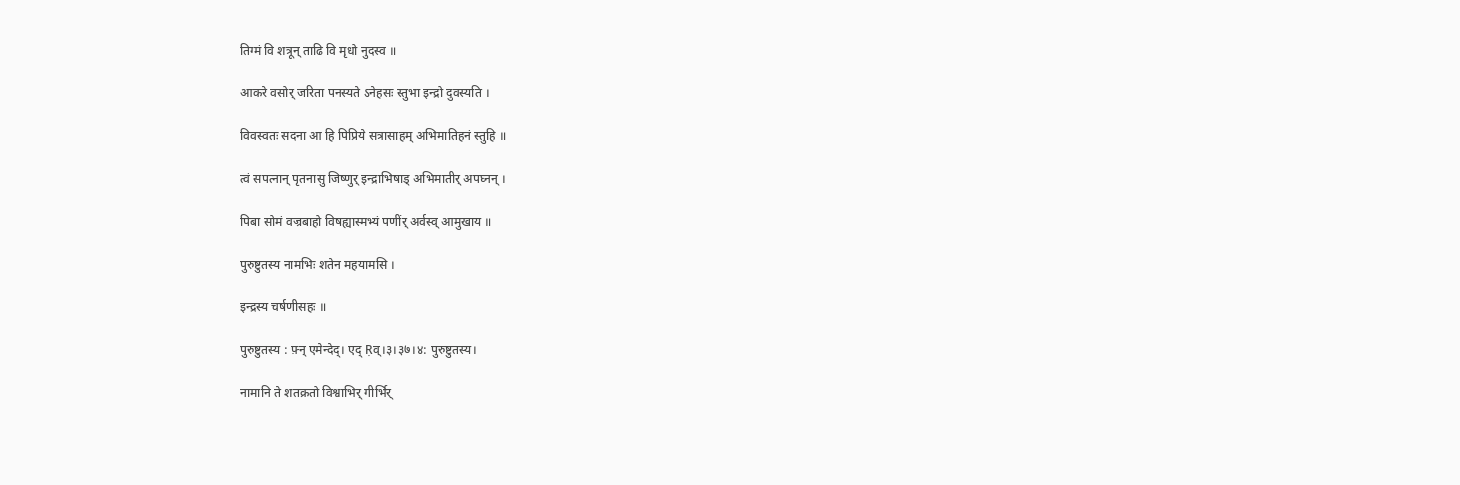तिग्मं वि शत्रून् ताढि वि मृधो नुदस्व ॥

आकरे वसोर् जरिता पनस्यते ऽनेहसः स्तुभा इन्द्रो दुवस्यति ।

विवस्वतः सदना आ हि पिप्रिये सत्रासाहम् अभिमातिहनं स्तुहि ॥

त्वं सपत्नान् पृतनासु जिष्णुर् इन्द्राभिषाड् अभिमातीर् अपघ्नन् ।

पिबा सोमं वज्रबाहो विषह्यास्मभ्यं पणींर् अर्वस्व् आमुखाय ॥

पुरुष्टुतस्य नामभिः शतेन महयामसि ।

इन्द्रस्य चर्षणीसहः ॥

पुरुष्टुतस्य : फ़्न् एमेन्देद्। एद् Ṛव्।३।३७।४: पुरुष्टुतस्य।

नामानि ते शतक्रतो विश्वाभिर् गीर्भिर्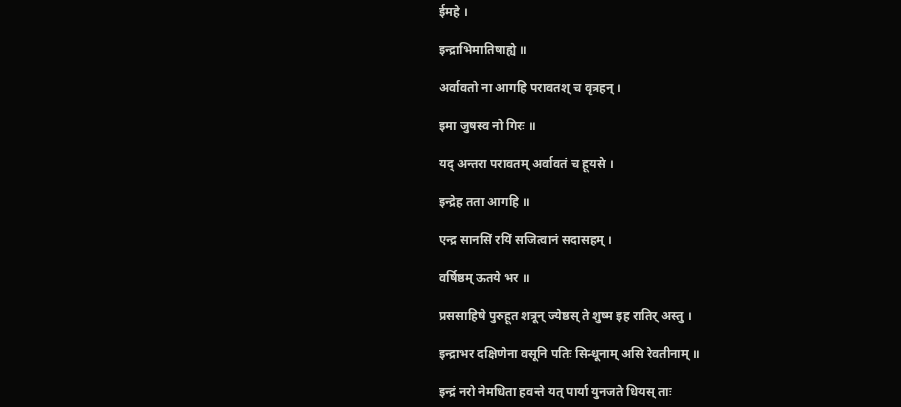ईमहे ।

इन्द्राभिमातिषाह्ये ॥

अर्वावतो ना आगहि परावतश् च वृत्रहन् ।

इमा जुषस्व नो गिरः ॥

यद् अन्तरा परावतम् अर्वावतं च हूयसे ।

इन्द्रेह तता आगहि ॥

एन्द्र सानसिं रयिं सजित्वानं सदासहम् ।

वर्षिष्ठम् ऊतये भर ॥

प्रससाहिषे पुरुहूत शत्रून् ज्येष्ठस् ते शुष्म इह रातिर् अस्तु ।

इन्द्राभर दक्षिणेना वसूनि पतिः सिन्धूनाम् असि रेवतीनाम् ॥

इन्द्रं नरो नेमधिता हवन्ते यत् पार्या युनजते धियस् ताः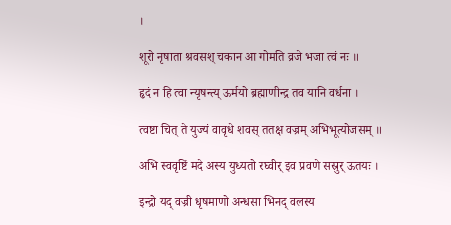।

शूरो नृषाता श्रवसश् चकान आ गोमति व्रजे भजा त्वं नः ॥

हृदं न हि त्वा न्यृषन्त्य् ऊर्मयो ब्रह्माणीन्द्र तव यानि वर्धना ।

त्वष्टा चित् ते युज्यं वावृधे शवस् ततक्ष वज्रम् अभिभूत्योजसम् ॥

अभि स्ववृष्टिं मदे अस्य युध्यतो रघ्वीर् इव प्रवणे सस्रुर् ऊतयः ।

इन्द्रो यद् वज्री धृषमाणो अन्धसा भिनद् वलस्य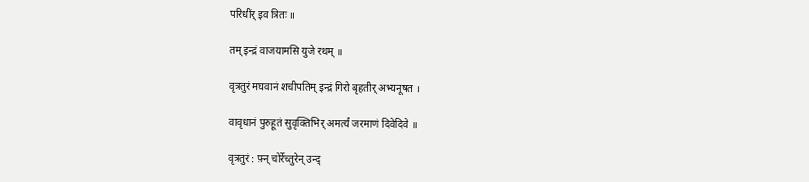परिधींर् इव त्रितः ॥

तम् इन्द्रं वाजयामसि युजे रथम् ॥

वृत्रतुरं मघवानं शचीपतिम् इन्द्रं गिरो बृहतीर् अभ्यनूषत ।

वावृधानं पुरुहूतं सुवृक्तिभिर् अमर्त्यं जरमाणं दिवेदिवे ॥

वृत्रतुरं : फ़्न् चोर्रेच्तुरेन् उन्द्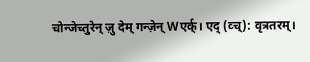चोन्जेच्तुरेन् ज़ु देम् गन्ज़ेन् Wएर्क्। एद् (व्च्): वृत्रतरम्।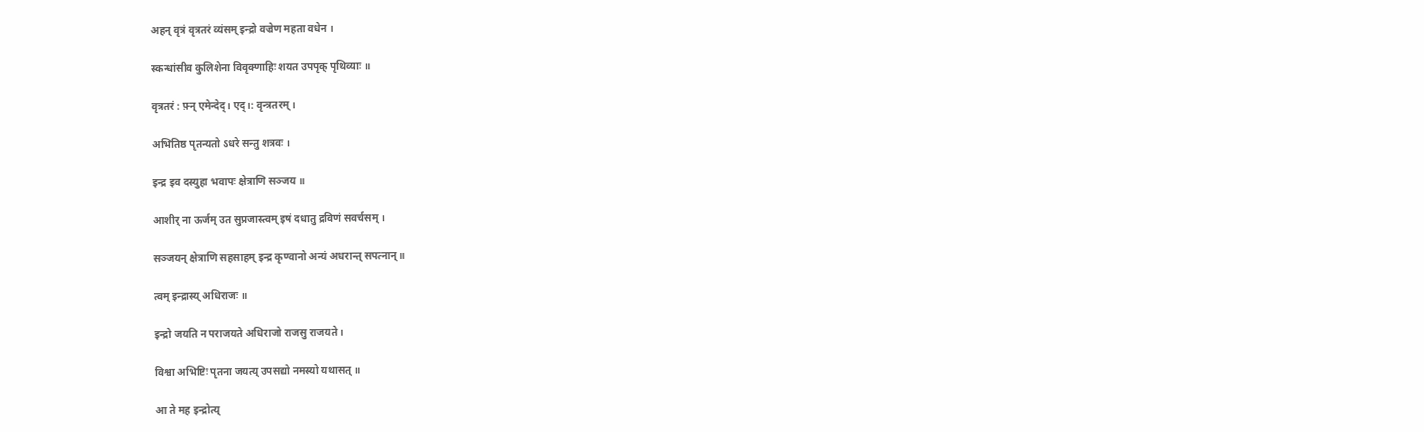अहन् वृत्रं वृत्रतरं व्यंसम् इन्द्रो वज्रेण महता वधेन ।

स्कन्धांसीव कुलिशेना विवृक्णाहिः शयत उपपृक् पृथिव्याः ॥

वृत्रतरं : फ़्न् एमेन्देद्। एद्।: वृन्त्रतरम्।

अभितिष्ठ पृतन्यतो ऽधरे सन्तु शत्रवः ।

इन्द्र इव दस्युहा भवापः क्षेत्राणि सञ्जय ॥

आशीर् ना ऊर्जम् उत सुप्रजास्त्वम् इषं दधातु द्रविणं सवर्चसम् ।

सञ्जयन् क्षेत्राणि सहसाहम् इन्द्र कृण्वानो अन्यं अधरान्त् सपत्नान् ॥

त्वम् इन्द्रास्य् अधिराजः ॥

इन्द्रो जयति न पराजयते अधिराजो राजसु राजयते ।

विश्वा अभिष्टिः पृतना जयत्य् उपसद्यो नमस्यो यथासत् ॥

आ ते मह इन्द्रोत्य्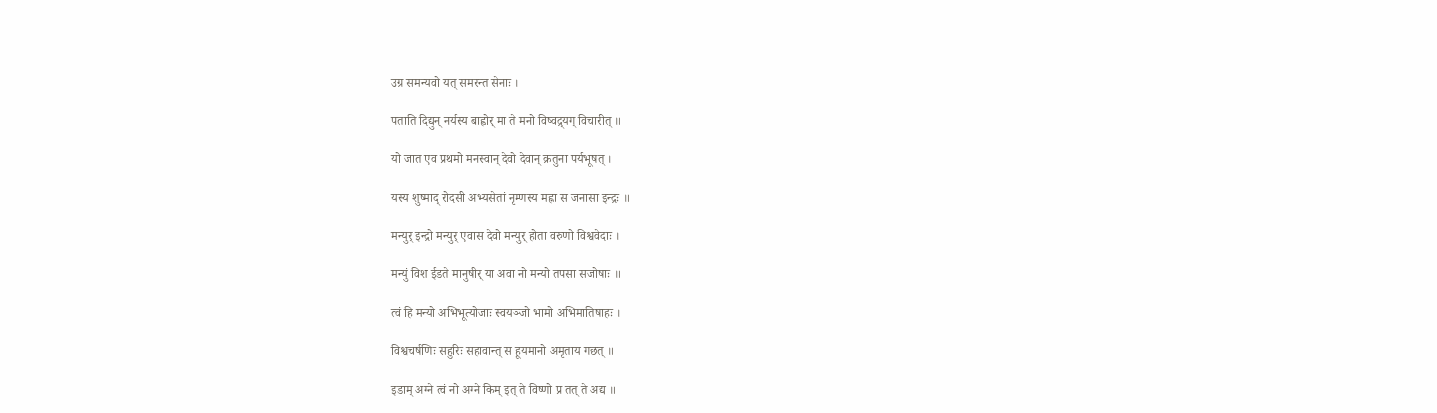उग्र समन्यवो यत् समरन्त सेनाः ।

पताति दिद्युन् नर्यस्य बाह्वोर् मा ते मनो विष्वद्र्यग् विचारीत् ॥

यो जात एव प्रथमो मनस्वान् देवो देवान् क्रतुना पर्यभूषत् ।

यस्य शुष्माद् रोदसी अभ्यसेतां नृम्णस्य मह्ना स जनासा इन्द्रः ॥

मन्युर् इन्द्रो मन्युर् एवास देवो मन्युर् होता वरुणो विश्ववेदाः ।

मन्युं विश ईडते मानुषीर् या अवा नो मन्यो तपसा सजोषाः ॥

त्वं हि मन्यो अभिभूत्योजाः स्वयञ्जो भामो अभिमातिषाहः ।

विश्वचर्षणिः सहुरिः सहावान्त् स हूयमानो अमृताय गछत् ॥

इडाम् अग्ने त्वं नो अग्ने किम् इत् ते विष्णो प्र तत् ते अद्य ॥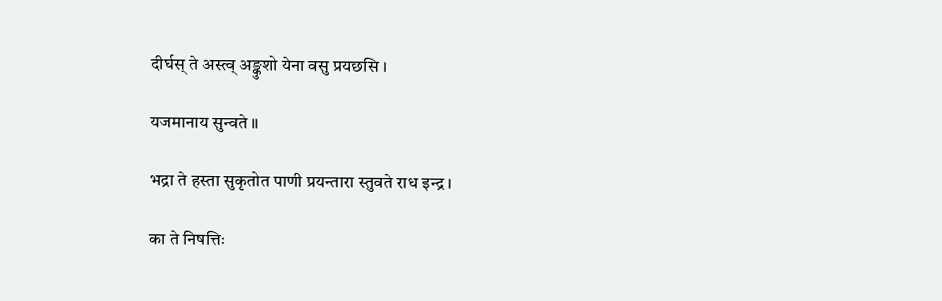दीर्घस् ते अस्त्व् अङ्कुशो येना वसु प्रयछसि ।

यजमानाय सुन्वते ॥

भद्रा ते हस्ता सुकृतोत पाणी प्रयन्तारा स्तुवते राध इन्द्र ।

का ते निषत्तिः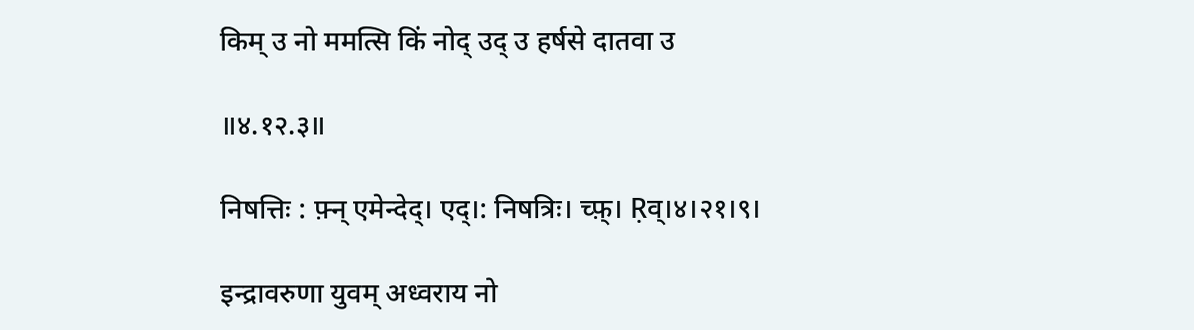किम् उ नो ममत्सि किं नोद् उद् उ हर्षसे दातवा उ

॥४.१२.३॥

निषत्तिः : फ़्न् एमेन्देद्। एद्।: निषत्रिः। च्फ़्। Ṛव्।४।२१।९।

इन्द्रावरुणा युवम् अध्वराय नो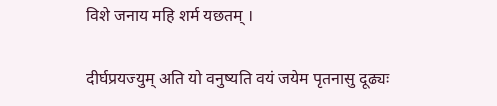विशे जनाय महि शर्म यछतम् ।

दीर्घप्रयज्युम् अति यो वनुष्यति वयं जयेम पृतनासु दूढ्यः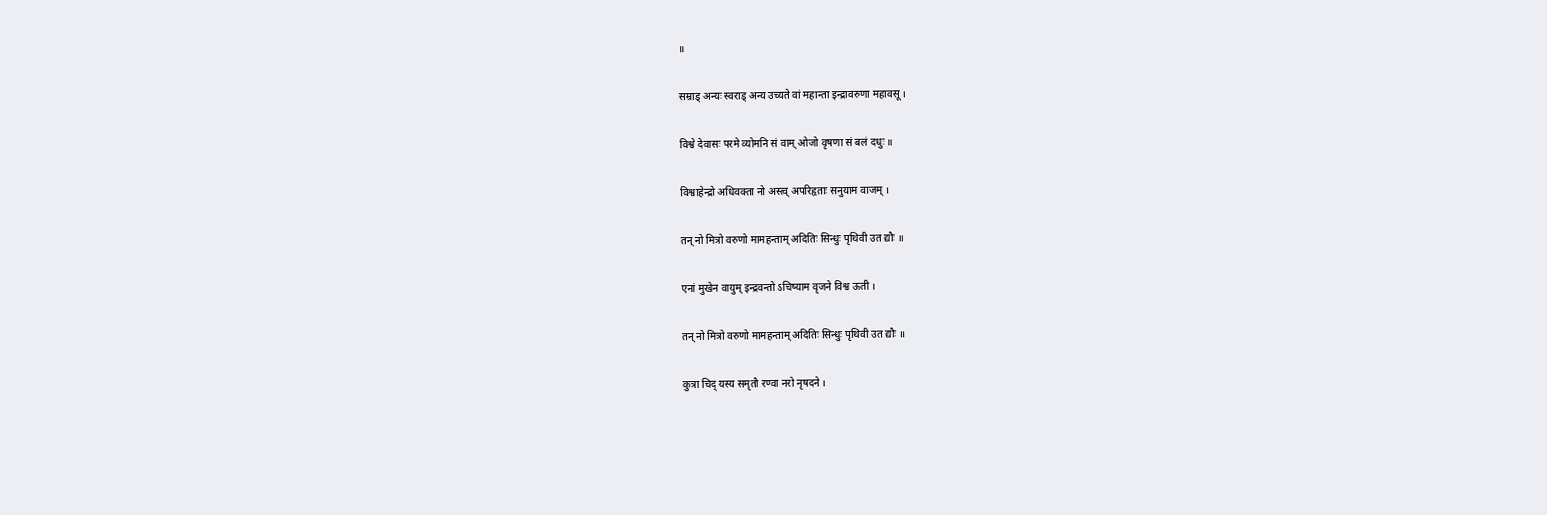॥

सम्राड् अन्यः स्वराड् अन्य उच्यते वां महान्ता इन्द्रावरुणा महावसू ।

विश्वे देवासः परमे व्योमनि सं वाम् ओजो वृषणा सं बलं दधुः ॥

विश्वाहेन्द्रो अधिवक्ता नो अस्त्व् अपरिहृताः सनुयाम वाजम् ।

तन् नो मित्रो वरुणो मामहन्ताम् अदितिः सिन्धुः पृथिवी उत द्यौः ॥

एनां मुखेन वायुम् इन्द्रवन्तो ऽचिष्याम वृजने विश्व ऊती ।

तन् नो मित्रो वरुणो मामहन्ताम् अदितिः सिन्धुः पृथिवी उत द्यौः ॥

कुत्रा चिद् यस्य समृतौ रण्वा नरो नृषदने ।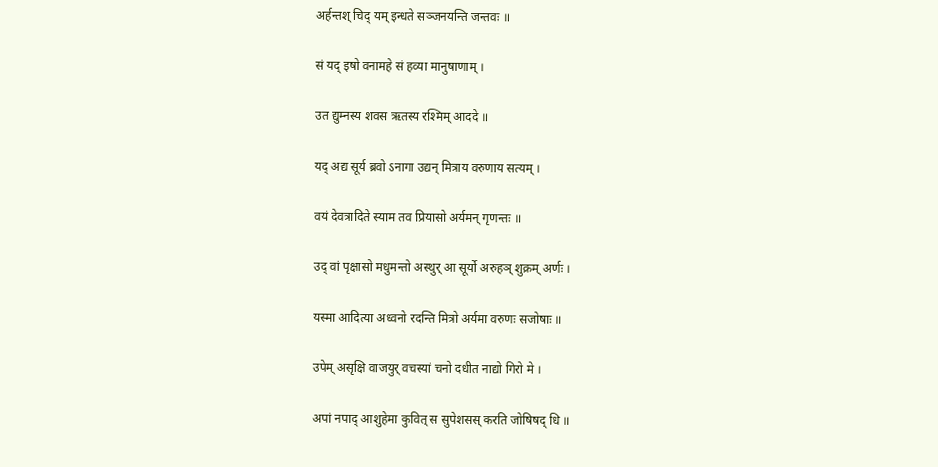अर्हन्तश् चिद् यम् इन्धते सञ्जनयन्ति जन्तवः ॥

सं यद् इषो वनामहे सं हव्या मानुषाणाम् ।

उत द्युम्नस्य शवस ऋतस्य रश्मिम् आददे ॥

यद् अद्य सूर्य ब्रवो ऽनागा उद्यन् मित्राय वरुणाय सत्यम् ।

वयं देवत्रादिते स्याम तव प्रियासो अर्यमन् गृणन्तः ॥

उद् वां पृक्षासो मधुमन्तो अस्थुर् आ सूर्यो अरुहञ् शुक्रम् अर्णः ।

यस्मा आदित्या अध्वनो रदन्ति मित्रो अर्यमा वरुणः सजोषाः ॥

उपेम् असृक्षि वाजयुर् वचस्यां चनो दधीत नाद्यो गिरो मे ।

अपां नपाद् आशुहेमा कुवित् स सुपेशसस् करति जोषिषद् धि ॥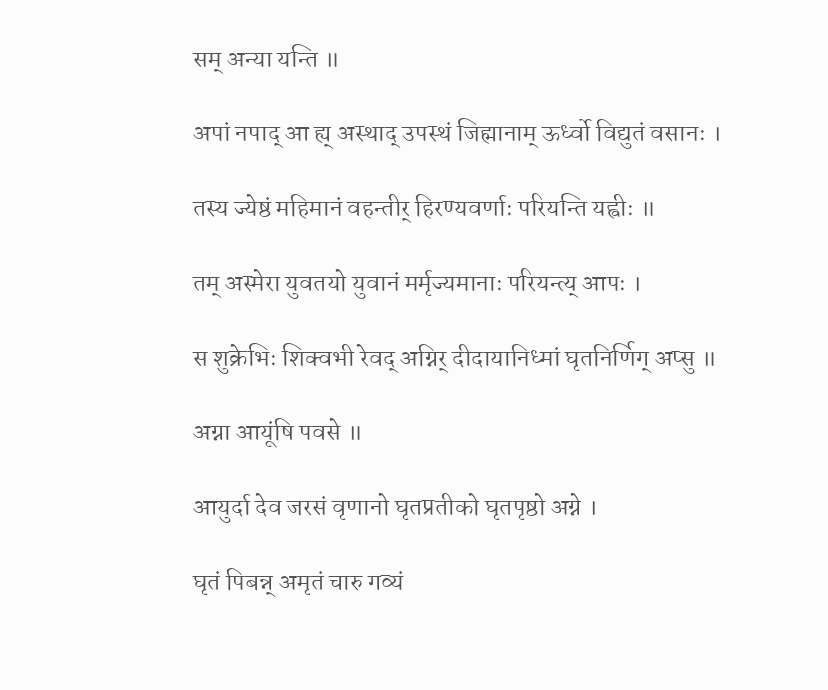सम् अन्या यन्ति ॥

अपां नपाद् आ ह्य् अस्थाद् उपस्थं जिह्मानाम् ऊर्ध्वो विद्युतं वसानः ।

तस्य ज्येष्ठं महिमानं वहन्तीर् हिरण्यवर्णाः परियन्ति यह्वीः ॥

तम् अस्मेरा युवतयो युवानं मर्मृज्यमानाः परियन्त्य् आपः ।

स शुक्रेभिः शिक्वभी रेवद् अग्निर् दीदायानिध्मां घृतनिर्णिग् अप्सु ॥

अग्ना आयूंषि पवसे ॥

आयुर्दा देव जरसं वृणानो घृतप्रतीको घृतपृष्ठो अग्ने ।

घृतं पिबन्न् अमृतं चारु गव्यं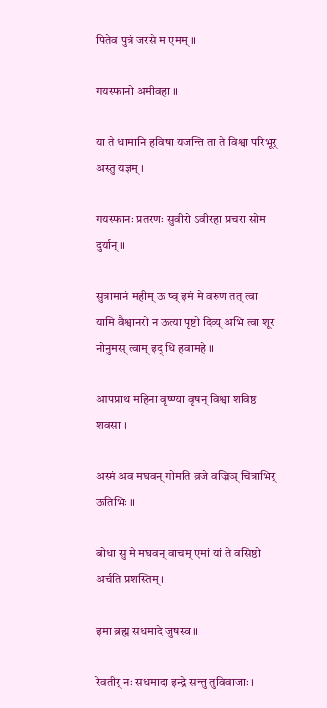पितेव पुत्रं जरसे म एमम् ॥

गयस्फानो अमीवहा ॥

या ते धामानि हविषा यजन्ति ता ते विश्वा परिभूर् अस्तु यज्ञम् ।

गयस्फानः प्रतरणः सुवीरो ऽवीरहा प्रचरा सोम दुर्यान् ॥

सुत्रामानं महीम् ऊ ष्व् इमं मे वरुण तत् त्वा यामि वैश्वानरो न ऊत्या पृष्टो दिव्य् अभि त्वा शूर नोनुमस् त्वाम् इद् धि हवामहे ॥

आपप्राथ महिना वृष्ण्या वृषन् विश्वा शविष्ठ शवसा ।

अस्मं अव मघवन् गोमति व्रजे वज्रिञ् चित्राभिर् ऊतिभिः ॥

बोधा सु मे मघवन् वाचम् एमां यां ते वसिष्ठो अर्चति प्रशस्तिम् ।

इमा ब्रह्म सधमादे जुषस्व ॥

रेवतीर् नः सधमादा इन्द्रे सन्तु तुविवाजाः ।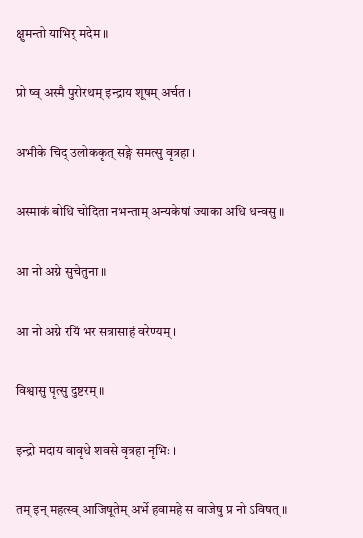क्षुमन्तो याभिर् मदेम ॥

प्रो ष्व् अस्मै पुरोरथम् इन्द्राय शूषम् अर्चत ।

अभीके चिद् उलोककृत् सङ्गे समत्सु वृत्रहा ।

अस्माकं बोधि चोदिता नभन्ताम् अन्यकेषां ज्याका अधि धन्वसु ॥

आ नो अग्ने सुचेतुना ॥

आ नो अग्ने रयिं भर सत्रासाहं वरेण्यम् ।

विश्वासु पृत्सु दुष्टरम् ॥

इन्द्रो मदाय वावृधे शवसे वृत्रहा नृभिः ।

तम् इन् महत्स्व् आजिषूतेम् अर्भे हवामहे स वाजेषु प्र नो ऽविषत् ॥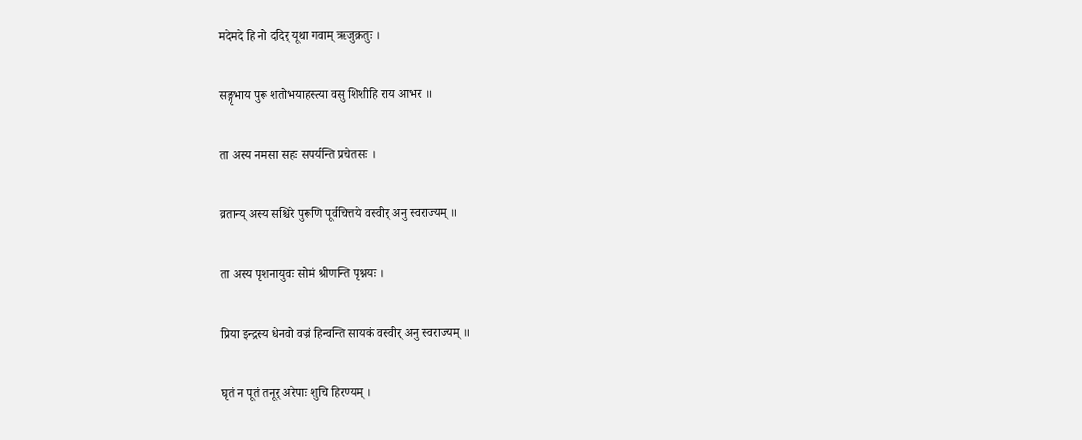मदेमदे हि नो ददिर् यूथा गवाम् ऋजुक्रतुः ।

सङ्गृभाय पुरू शतोभयाहस्त्या वसु शिशीहि राय आभर ॥

ता अस्य नमसा सहः सपर्यन्ति प्रचेतसः ।

व्रतान्य् अस्य सश्चिरे पुरूणि पूर्वचित्तये वस्वीर् अनु स्वराज्यम् ॥

ता अस्य पृशनायुवः सोमं श्रीणन्ति पृश्नयः ।

प्रिया इन्द्रस्य धेनवो वज्रं हिन्वन्ति सायकं वस्वीर् अनु स्वराज्यम् ॥

घृतं न पूतं तनूर् अरेपाः शुचि हिरण्यम् ।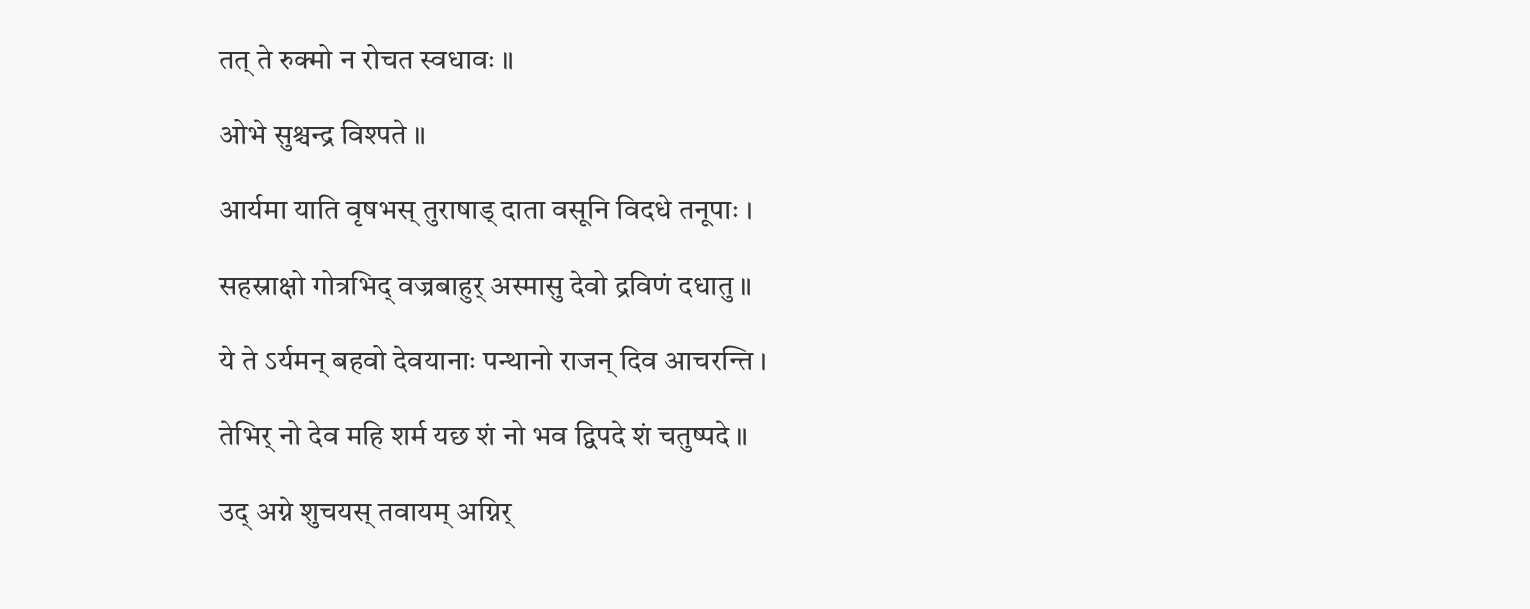तत् ते रुक्मो न रोचत स्वधावः ॥

ओभे सुश्चन्द्र विश्पते ॥

आर्यमा याति वृषभस् तुराषाड् दाता वसूनि विदधे तनूपाः ।

सहस्राक्षो गोत्रभिद् वज्रबाहुर् अस्मासु देवो द्रविणं दधातु ॥

ये ते ऽर्यमन् बहवो देवयानाः पन्थानो राजन् दिव आचरन्ति ।

तेभिर् नो देव महि शर्म यछ शं नो भव द्विपदे शं चतुष्पदे ॥

उद् अग्ने शुचयस् तवायम् अग्निर्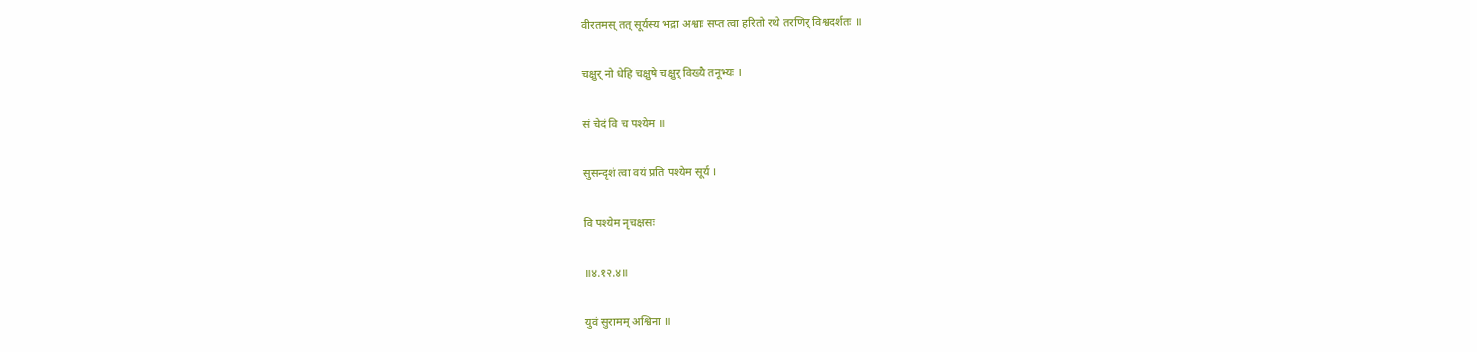वीरतमस् तत् सूर्यस्य भद्रा अश्वाः सप्त त्वा हरितो रथे तरणिर् विश्वदर्शतः ॥

चक्षुर् नो धेहि चक्षुषे चक्षुर् विख्यै तनूभ्यः ।

सं चेदं वि च पश्येम ॥

सुसन्दृशं त्वा वयं प्रति पश्येम सूर्य ।

वि पश्येम नृचक्षसः

॥४.१२.४॥

युवं सुरामम् अश्विना ॥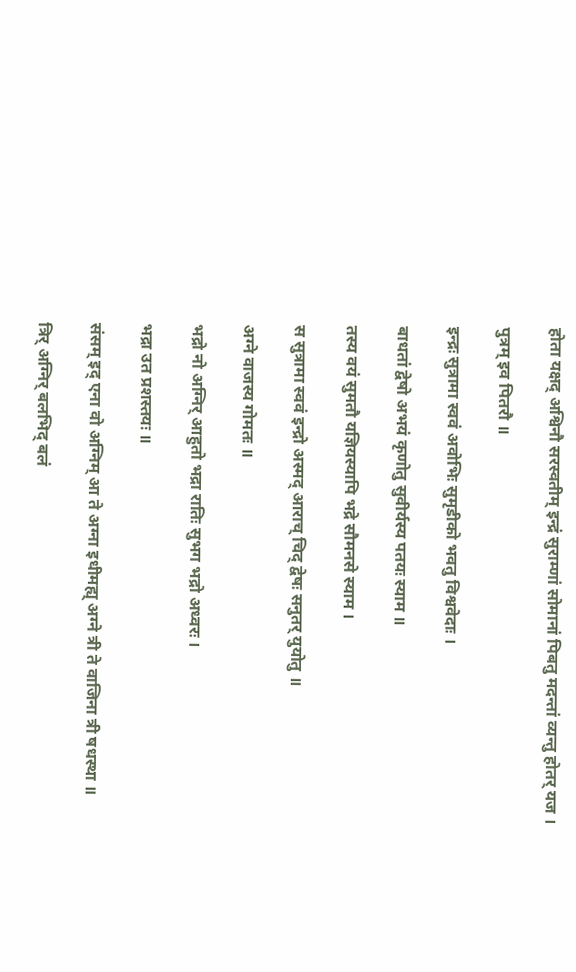होता यक्षद् अश्विनौ सरस्वतीम् इन्द्रं सुराम्णां सोमानां पिबतु मदन्तां व्यन्तु होतर् यज ।

पुत्रम् इव पितरौ ॥

इन्द्रः सुत्रामा स्ववं अवोभिः सुमृडीको भवतु विश्ववेदाः ।

बाधतां द्वेषो अभयं कृणोतु सुवीर्यस्य पतयः स्याम ॥

तस्य वयं सुमतौ यज्ञियस्यापि भद्रे सौमनसे स्याम ।

स सुत्रामा स्ववं इन्द्रो अस्मद् आराच् चिद् द्वेषः सनुतर् युयोतु ॥

अग्ने वाजस्य गोमतः ॥

भद्रो नो अग्निर् आहुतो भद्रा रातिः सुभग भद्रो अध्वरः ।

भद्रा उत प्रशस्तयः ॥

संसम् इद् एना वो अग्निम् आ ते अग्ना इधीमह्य् अग्ने त्री ते वाजिना त्री षधस्था ॥

त्रिर् अग्निर् बलभिद् बलं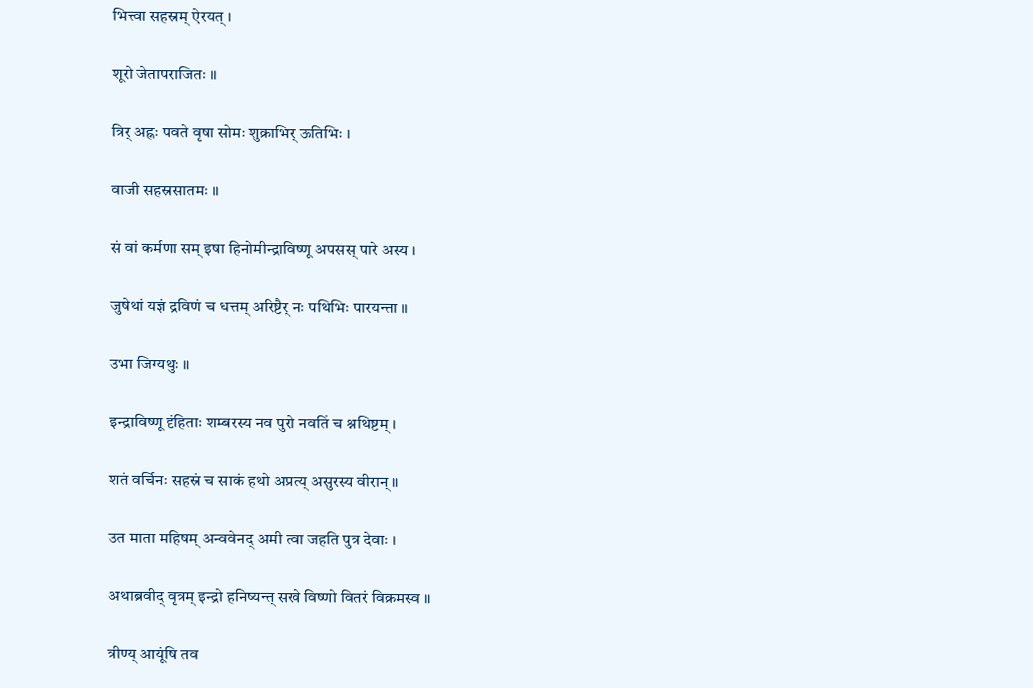भित्त्वा सहस्रम् ऐरयत् ।

शूरो जेतापराजितः ॥

त्रिर् अह्नः पवते वृषा सोमः शुक्राभिर् ऊतिभिः ।

वाजी सहस्रसातमः ॥

सं वां कर्मणा सम् इषा हिनोमीन्द्राविष्णू अपसस् पारे अस्य ।

जुषेथां यज्ञं द्रविणं च धत्तम् अरिष्टैर् नः पथिभिः पारयन्ता ॥

उभा जिग्यथुः ॥

इन्द्राविष्णू दृंहिताः शम्बरस्य नव पुरो नवतिं च श्नथिष्टम् ।

शतं वर्चिनः सहस्रं च साकं हथो अप्रत्य् असुरस्य वीरान् ॥

उत माता महिषम् अन्ववेनद् अमी त्वा जहति पुत्र देवाः ।

अथाब्रवीद् वृत्रम् इन्द्रो हनिष्यन्त् सखे विष्णो वितरं विक्रमस्व ॥

त्रीण्य् आयूंषि तव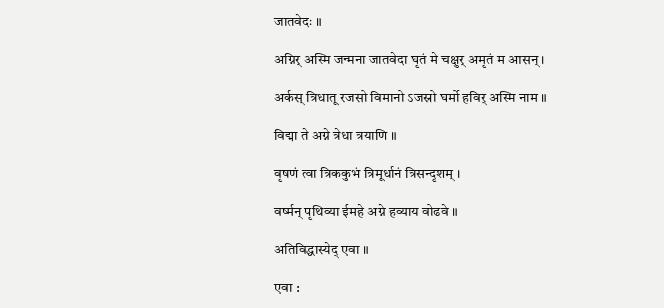जातवेदः ॥

अग्निर् अस्मि जन्मना जातवेदा घृतं मे चक्षुर् अमृतं म आसन् ।

अर्कस् त्रिधातू रजसो विमानो ऽजस्रो घर्मो हविर् अस्मि नाम ॥

विद्मा ते अग्ने त्रेधा त्रयाणि ॥

वृषणं त्वा त्रिककुभं त्रिमूर्धानं त्रिसन्दृशम् ।

वर्ष्मन् पृथिव्या ईमहे अग्ने हव्याय वोढवे ॥

अतिविद्धास्येद् एवा ॥

एवा :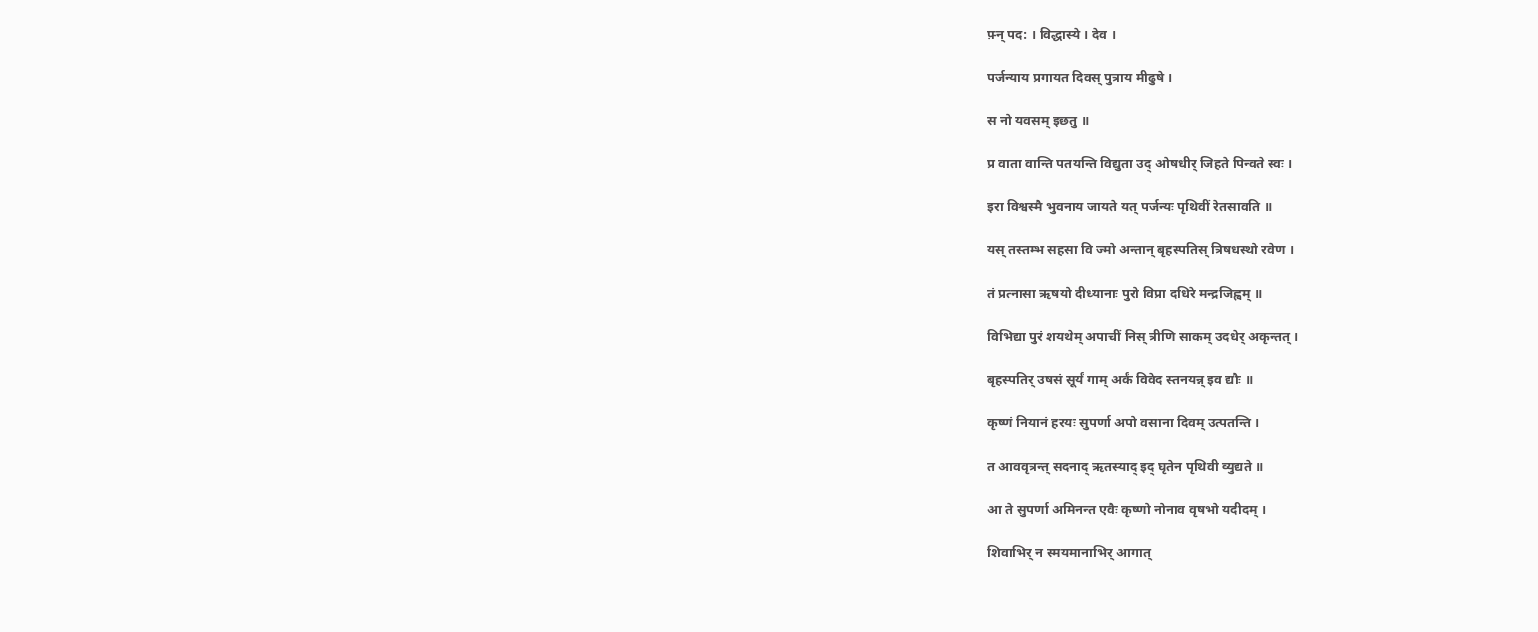फ़्न् पद: । विद्धास्ये । देव ।

पर्जन्याय प्रगायत दिवस् पुत्राय मीढुषे ।

स नो यवसम् इछतु ॥

प्र वाता वान्ति पतयन्ति विद्युता उद् ओषधीर् जिहते पिन्वते स्वः ।

इरा विश्वस्मै भुवनाय जायते यत् पर्जन्यः पृथिवीं रेतसावति ॥

यस् तस्तम्भ सहसा वि ज्मो अन्तान् बृहस्पतिस् त्रिषधस्थो रवेण ।

तं प्रत्नासा ऋषयो दीध्यानाः पुरो विप्रा दधिरे मन्द्रजिह्वम् ॥

विभिद्या पुरं शयथेम् अपाचीं निस् त्रीणि साकम् उदधेर् अकृन्तत् ।

बृहस्पतिर् उषसं सूर्यं गाम् अर्कं विवेद स्तनयन्न् इव द्यौः ॥

कृष्णं नियानं हरयः सुपर्णा अपो वसाना दिवम् उत्पतन्ति ।

त आववृत्रन्त् सदनाद् ऋतस्याद् इद् घृतेन पृथिवी व्युद्यते ॥

आ ते सुपर्णा अमिनन्त एवैः कृष्णो नोनाव वृषभो यदीदम् ।

शिवाभिर् न स्मयमानाभिर् आगात्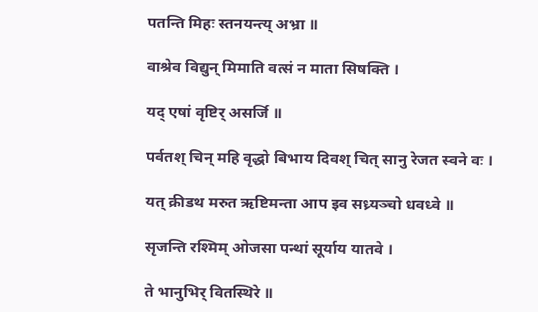पतन्ति मिहः स्तनयन्त्य् अभ्रा ॥

वाश्रेव विद्युन् मिमाति वत्सं न माता सिषक्ति ।

यद् एषां वृष्टिर् असर्जि ॥

पर्वतश् चिन् महि वृद्धो बिभाय दिवश् चित् सानु रेजत स्वने वः ।

यत् क्रीडथ मरुत ऋष्टिमन्ता आप इव सध्र्यञ्चो धवध्वे ॥

सृजन्ति रश्मिम् ओजसा पन्थां सूर्याय यातवे ।

ते भानुभिर् वितस्थिरे ॥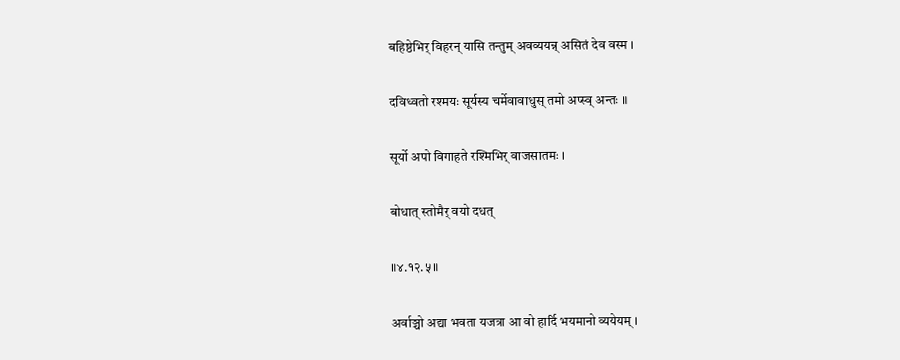बहिष्ठेभिर् विहरन् यासि तन्तुम् अवव्ययन्न् असितं देव वस्म ।

दविध्वतो रश्मयः सूर्यस्य चर्मेवावाधुस् तमो अप्स्व् अन्तः ॥

सूर्यो अपो विगाहते रश्मिभिर् वाजसातमः ।

बोधात् स्तोमैर् वयो दधत्

॥४.१२.५॥

अर्वाञ्चो अद्या भवता यजत्रा आ वो हार्दि भयमानो व्ययेयम् ।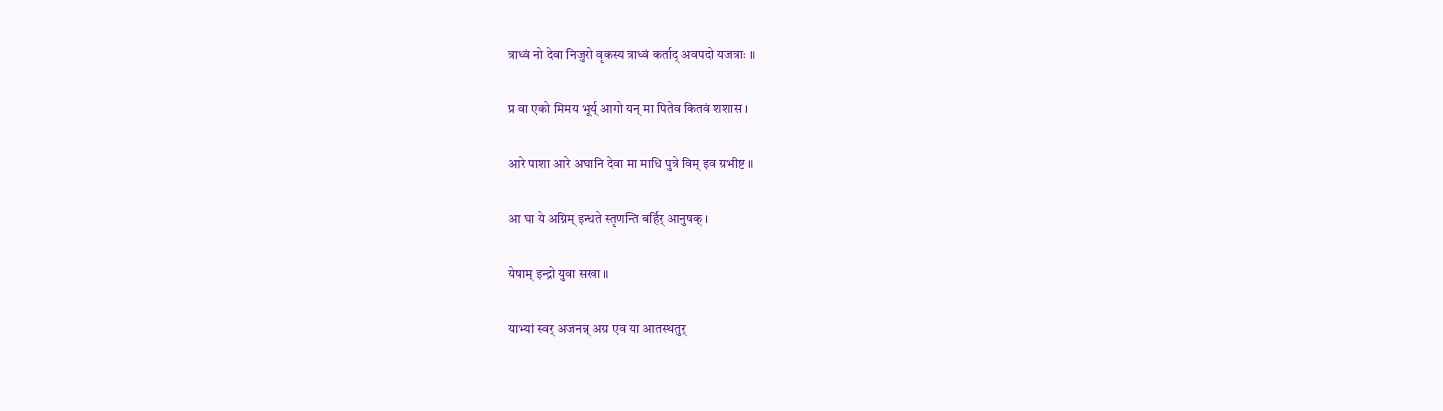त्राध्वं नो देवा निजुरो वृकस्य त्राध्वं कर्ताद् अवपदो यजत्राः ॥

प्र वा एको मिमय भूर्य् आगो यन् मा पितेव कितवं शशास ।

आरे पाशा आरे अघानि देवा मा माधि पुत्रे विम् इव ग्रभीष्ट ॥

आ घा ये अग्निम् इन्धते स्तृणन्ति बर्हिर् आनुषक् ।

येषाम् इन्द्रो युवा सखा ॥

याभ्यां स्वर् अजनन्न् अग्र एव या आतस्थतुर्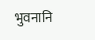भुवनानि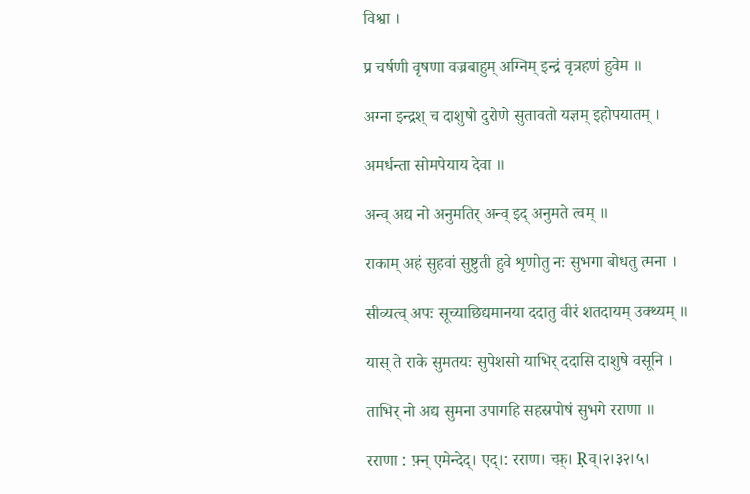विश्वा ।

प्र चर्षणी वृषणा वज्रबाहुम् अग्निम् इन्द्रं वृत्रहणं हुवेम ॥

अग्ना इन्द्रश् च दाशुषो दुरोणे सुतावतो यज्ञम् इहोपयातम् ।

अमर्धन्ता सोमपेयाय देवा ॥

अन्व् अद्य नो अनुमतिर् अन्व् इद् अनुमते त्वम् ॥

राकाम् अहं सुहवां सुष्टुती हुवे शृणोतु नः सुभगा बोधतु त्मना ।

सीव्यत्व् अपः सूच्याछिद्यमानया ददातु वीरं शतदायम् उक्थ्यम् ॥

यास् ते राके सुमतयः सुपेशसो याभिर् ददासि दाशुषे वसूनि ।

ताभिर् नो अद्य सुमना उपागहि सहस्रपोषं सुभगे रराणा ॥

रराणा : फ़्न् एमेन्देद्। एद्।: रराण। च्फ़्। Ṛव्।२।३२।५।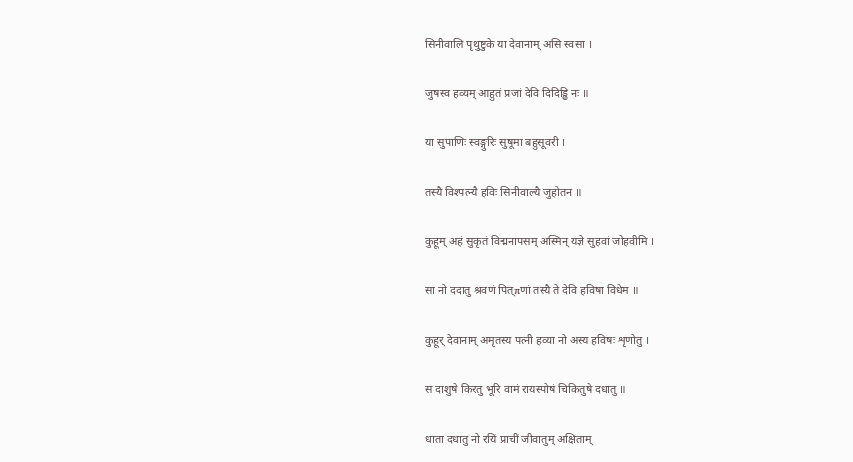सिनीवालि पृथुष्टुके या देवानाम् असि स्वसा ।

जुषस्व हव्यम् आहुतं प्रजां देवि दिदिड्ढि नः ॥

या सुपाणिः स्वङ्गुरिः सुषूमा बहुसूवरी ।

तस्यै विश्पत्न्यै हविः सिनीवाल्यै जुहोतन ॥

कुहूम् अहं सुकृतं विद्मनापसम् अस्मिन् यज्ञे सुहवां जोहवीमि ।

सा नो ददातु श्रवणं पित्πणां तस्यै ते देवि हविषा विधेम ॥

कुहूर् देवानाम् अमृतस्य पत्नी हव्या नो अस्य हविषः शृणोतु ।

स दाशुषे किरतु भूरि वामं रायस्पोषं चिकितुषे दधातु ॥

धाता दधातु नो रयिं प्राचीं जीवातुम् अक्षिताम्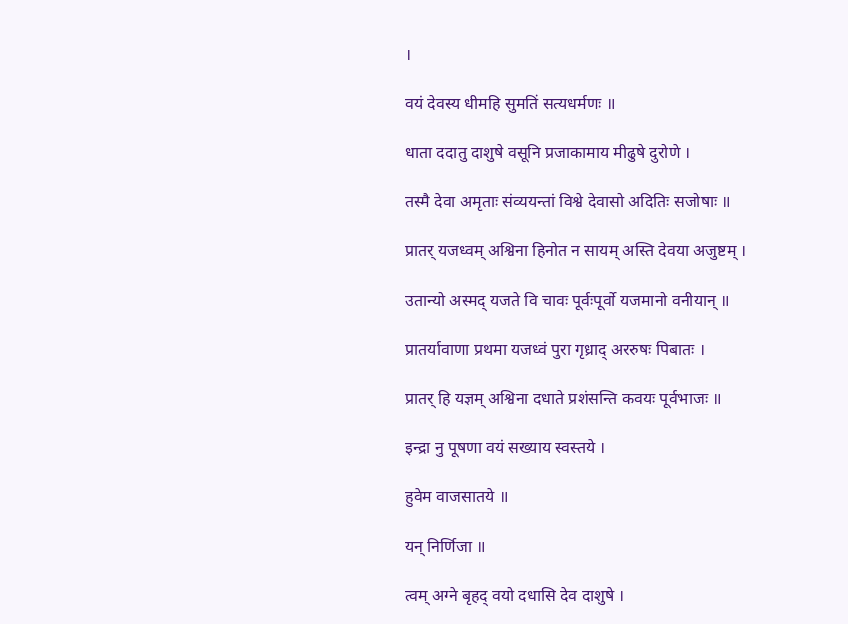।

वयं देवस्य धीमहि सुमतिं सत्यधर्मणः ॥

धाता ददातु दाशुषे वसूनि प्रजाकामाय मीढुषे दुरोणे ।

तस्मै देवा अमृताः संव्ययन्तां विश्वे देवासो अदितिः सजोषाः ॥

प्रातर् यजध्वम् अश्विना हिनोत न सायम् अस्ति देवया अजुष्टम् ।

उतान्यो अस्मद् यजते वि चावः पूर्वःपूर्वो यजमानो वनीयान् ॥

प्रातर्यावाणा प्रथमा यजध्वं पुरा गृध्राद् अररुषः पिबातः ।

प्रातर् हि यज्ञम् अश्विना दधाते प्रशंसन्ति कवयः पूर्वभाजः ॥

इन्द्रा नु पूषणा वयं सख्याय स्वस्तये ।

हुवेम वाजसातये ॥

यन् निर्णिजा ॥

त्वम् अग्ने बृहद् वयो दधासि देव दाशुषे ।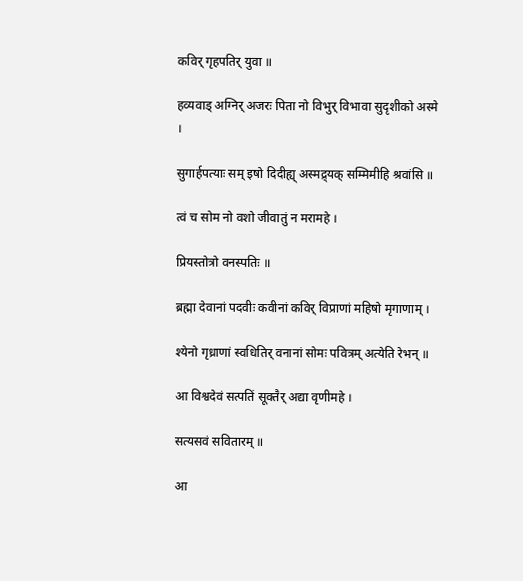कविर् गृहपतिर् युवा ॥

हव्यवाड् अग्निर् अजरः पिता नो विभुर् विभावा सुदृशीको अस्मे ।

सुगार्हपत्याः सम् इषो दिदीह्य् अस्मद्र्यक् सम्मिमीहि श्रवांसि ॥

त्वं च सोम नो वशो जीवातुं न मरामहे ।

प्रियस्तोत्रो वनस्पतिः ॥

ब्रह्मा देवानां पदवीः कवीनां कविर् विप्राणां महिषो मृगाणाम् ।

श्येनो गृध्राणां स्वधितिर् वनानां सोमः पवित्रम् अत्येति रेभन् ॥

आ विश्वदेवं सत्पतिं सूक्तैर् अद्या वृणीमहे ।

सत्यसवं सवितारम् ॥

आ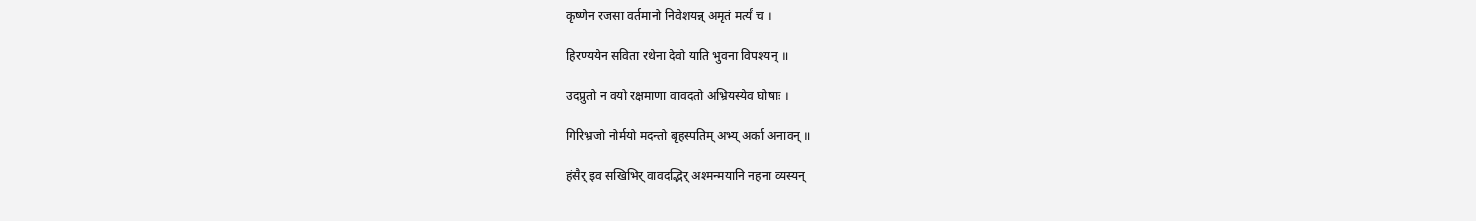कृष्णेन रजसा वर्तमानो निवेशयन्न् अमृतं मर्त्यं च ।

हिरण्ययेन सविता रथेना देवो याति भुवना विपश्यन् ॥

उदप्रुतो न वयो रक्षमाणा वावदतो अभ्रियस्येव घोषाः ।

गिरिभ्रजो नोर्मयो मदन्तो बृहस्पतिम् अभ्य् अर्का अनावन् ॥

हंसैर् इव सखिभिर् वावदद्भिर् अश्मन्मयानि नहना व्यस्यन्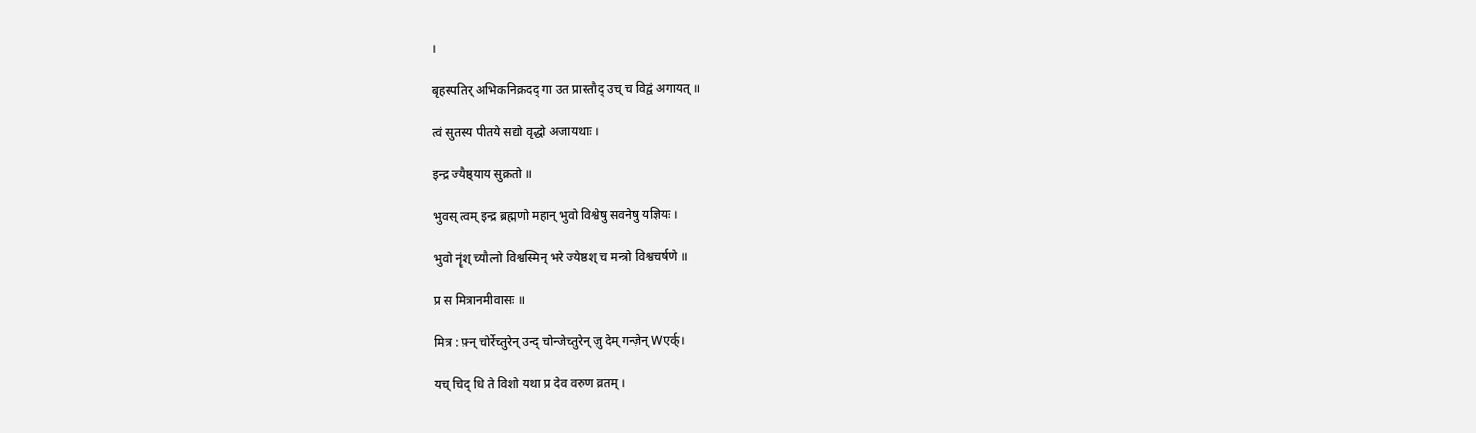।

बृहस्पतिर् अभिकनिक्रदद् गा उत प्रास्तौद् उच् च विद्वं अगायत् ॥

त्वं सुतस्य पीतये सद्यो वृद्धो अजायथाः ।

इन्द्र ज्यैष्ठ्याय सुक्रतो ॥

भुवस् त्वम् इन्द्र ब्रह्मणो महान् भुवो विश्वेषु सवनेषु यज्ञियः ।

भुवो नॄंश् च्यौत्नो विश्वस्मिन् भरे ज्येष्ठश् च मन्त्रो विश्वचर्षणे ॥

प्र स मित्रानमीवासः ॥

मित्र : फ़्न् चोर्रेच्तुरेन् उन्द् चोन्जेच्तुरेन् ज़ु देम् गन्ज़ेन् Wएर्क्।

यच् चिद् धि ते विशो यथा प्र देव वरुण व्रतम् ।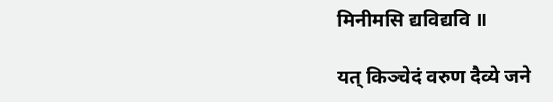मिनीमसि द्यविद्यवि ॥

यत् किञ्चेदं वरुण दैव्ये जने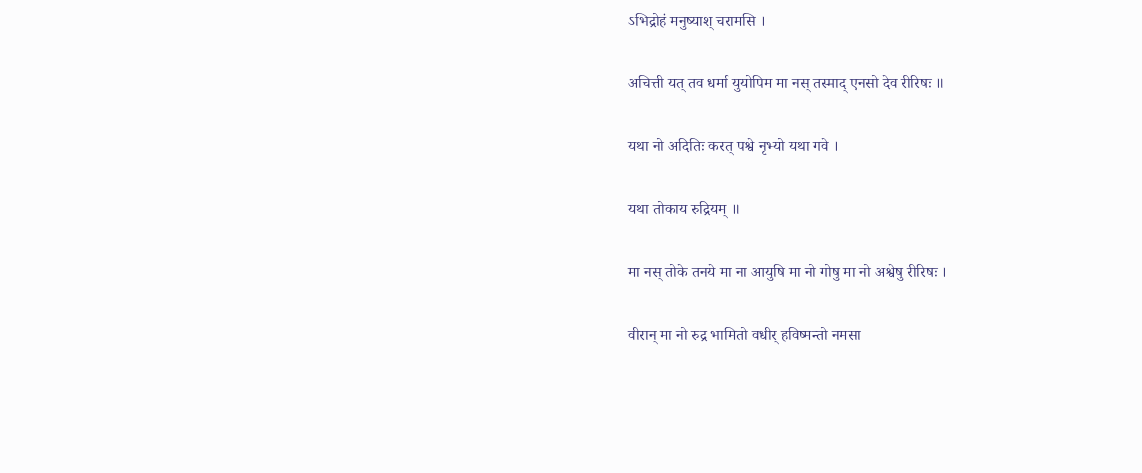ऽभिद्रोहं मनुष्याश् चरामसि ।

अचित्ती यत् तव धर्मा युयोपिम मा नस् तस्माद् एनसो देव रीरिषः ॥

यथा नो अदितिः करत् पश्वे नृभ्यो यथा गवे ।

यथा तोकाय रुद्रियम् ॥

मा नस् तोके तनये मा ना आयुषि मा नो गोषु मा नो अश्वेषु रीरिषः ।

वीरान् मा नो रुद्र भामितो वधीर् हविष्मन्तो नमसा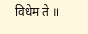विधेम ते ॥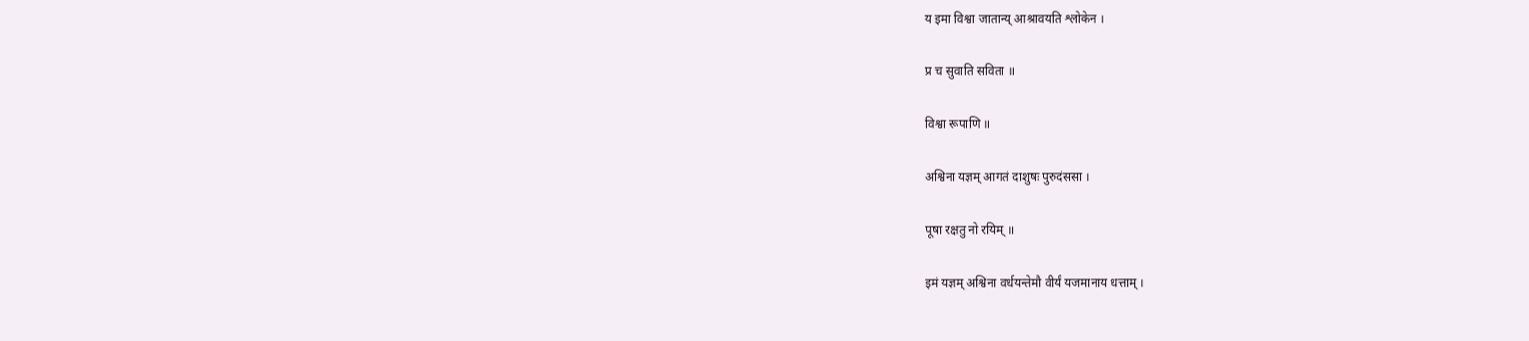य इमा विश्वा जातान्य् आश्रावयति श्लोकेन ।

प्र च सुवाति सविता ॥

विश्वा रूपाणि ॥

अश्विना यज्ञम् आगतं दाशुषः पुरुदंससा ।

पूषा रक्षतु नो रयिम् ॥

इमं यज्ञम् अश्विना वर्धयन्तेमौ वीर्यं यजमानाय धत्ताम् ।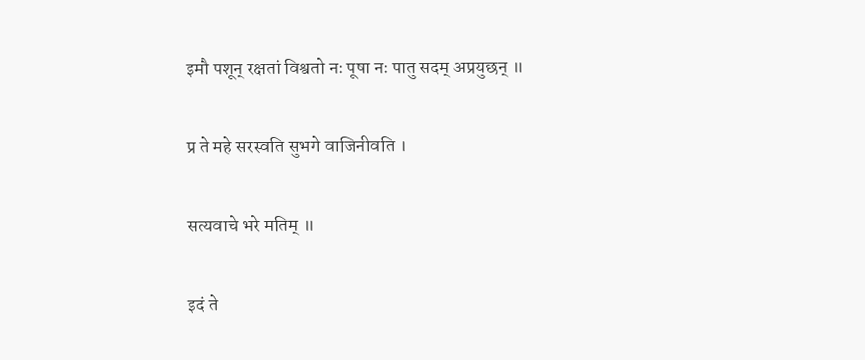इमौ पशून् रक्षतां विश्वतो नः पूषा नः पातु सदम् अप्रयुछन् ॥

प्र ते महे सरस्वति सुभगे वाजिनीवति ।

सत्यवाचे भरे मतिम् ॥

इदं ते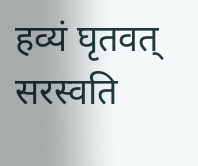हव्यं घृतवत् सरस्वति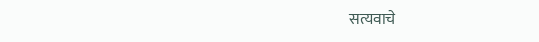सत्यवाचे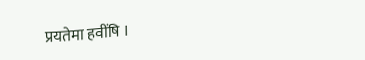प्रयतेमा हवींषि ।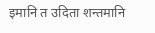इमानि त उदिता शन्तमानि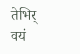तेभिर् वयं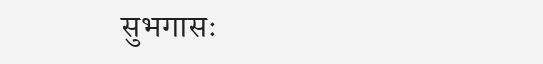सुभगासः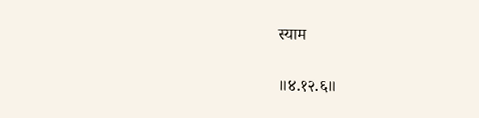स्याम

॥४.१२.६॥